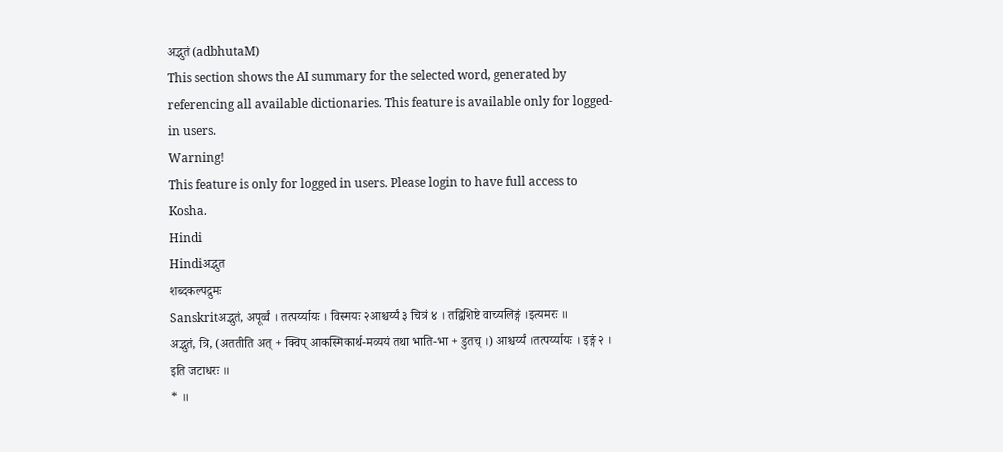अद्भुतं (adbhutaM)
This section shows the AI summary for the selected word, generated by referencing all available dictionaries. This feature is available only for logged-in users.
Warning!
This feature is only for logged in users. Please login to have full access to Kosha.
Hindi
Hindiअद्भुत
शब्दकल्पद्रुमः
Sanskritअद्भुतं, अपूर्व्वं । तत्पर्य्यायः । विस्मयः २आश्चर्य्यं ३ चित्रं ४ । तद्विशिष्टे वाच्यलिङ्गं ।इत्यमरः ॥
अद्भुतं, त्रि, (अततीति अत् + क्विप् आकस्मिकार्थ-मव्ययं तथा भाति-भा + डुतच् ।) आश्चर्य्यं ।तत्पर्य्यायः । इङ्गं २ । इति जटाधरः ॥
* ॥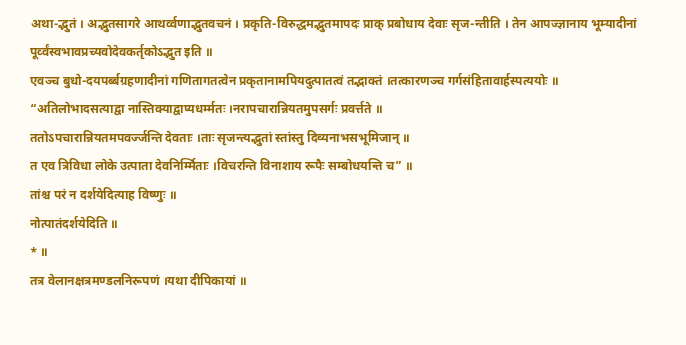अथा-द्भुतं । अद्भुतसागरे आथर्व्वणाद्भुतवचनं । प्रकृति-विरुद्धमद्भुतमापदः प्राक् प्रबोधाय देवाः सृज-न्तीति । तेन आपज्ज्ञानाय भूम्यादीनां पूर्व्वंस्वभावप्रच्यवोदेवकर्तृकोऽद्भुत इति ॥
एवञ्च बुधो-दयपर्ब्बग्रहणादीनां गणितागतत्वेन प्रकृतानामपियदुत्पातत्वं तद्भाक्तं ।तत्कारणञ्च गर्गसंहितावार्हस्पत्ययोः ॥
“अतिलोभादसत्याद्वा नास्तिक्याद्वाप्यधर्म्मतः ।नरापचारान्नियतमुपसर्गः प्रवर्त्तते ॥
ततोऽपचारान्नियतमपवर्ज्जन्ति देवताः ।ताः सृजन्त्यद्भुतां स्तांस्तु दिव्यनाभसभूमिजान् ॥
त एव त्रिविधा लोके उत्पाता देवनिर्म्मिताः ।विचरन्ति विनाशाय रूपैः सम्बोधयन्ति च” ॥
तांश्च परं न दर्शयेदित्याह विष्णुः ॥
नोत्पातंदर्शयेदिति ॥
* ॥
तत्र वेलानक्षत्रमण्डलनिरूपणं ।यथा दीपिकायां ॥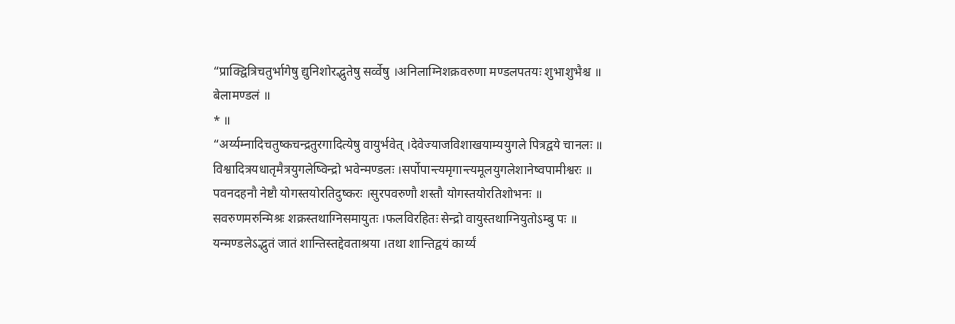“प्राक्द्वित्रिचतुर्भागेषु द्युनिशोरद्भुतेषु सर्व्वेषु ।अनिलाग्निशक्रवरुणा मण्डलपतयः शुभाशुभैश्च ॥
बेलामण्डलं ॥
* ॥
“अर्य्यम्नादिचतुष्कचन्द्रतुरगादित्येषु वायुर्भवेत् ।देवेज्याजविशाखयाम्ययुगले पित्रद्वये चानलः ॥
विश्वादित्रयधातृमैत्रयुगलेष्विन्द्रो भवेन्मण्डलः ।सर्पोपान्त्यमृगान्त्यमूलयुगलेशानेष्वपामीश्वरः ॥
पवनदहनौ नेष्टौ योगस्तयोरतिदुष्करः ।सुरपवरुणौ शस्तौ योगस्तयोरतिशोभनः ॥
सवरुणमरुन्मिश्रः शक्रस्तथाग्निसमायुतः ।फलविरहितः सेन्द्रो वायुस्तथाग्नियुतोऽम्बु पः ॥
यन्मण्डलेऽद्भुतं जातं शान्तिस्तद्देवताश्रया ।तथा शान्तिद्वयं कार्य्यं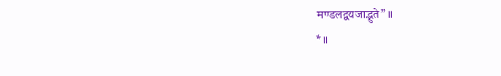मण्डलद्वयजाद्भुते” ॥
* ॥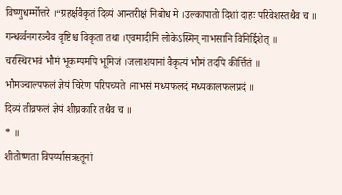विष्णुधर्म्मोत्तरे ।“ग्रहर्क्षवैकृतं दिव्यं आन्तरीक्षं निबोध मे ।उल्कापातो दिशां दाहः परिवेशस्तथैव च ॥
गन्धर्व्वनगरञ्चैव वृष्टिश्च विकृता तथा ।एवमादीनि लोकेऽस्मिन् नाभसानि विनिर्द्दिशेत् ॥
चरस्थिरभवं भौमं भूकम्पमपि भूमिजं ।जलाशयानां वैकृत्यं भौमं तदपि कीर्त्तितं ॥
भौमञ्चाल्पफलं ज्ञेयं चिरेण परिपच्यते ।नाभसं मध्यफलदं मध्यकालफलप्रदं ॥
दिव्यं तीव्रफलं ज्ञेयं शीघ्रकारि तथैव च ॥
* ॥
शीतोष्णता विपर्य्यासऋतूनां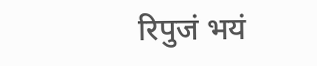रिपुजं भयं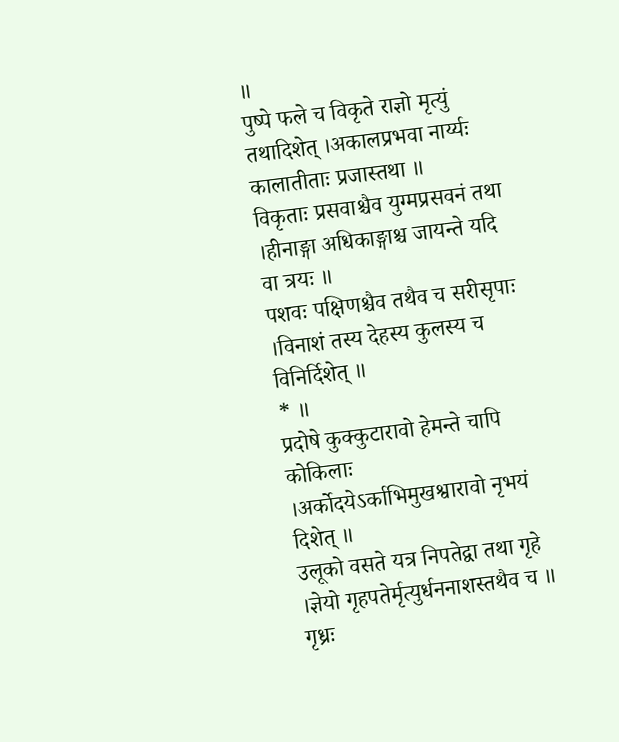॥
पुष्पे फले च विकृते राज्ञो मृत्युं तथादिशेत् ।अकालप्रभवा नार्य्यः कालातीताः प्रजास्तथा ॥
विकृताः प्रसवाश्चैव युग्मप्रसवनं तथा ।हीनाङ्गा अधिकाङ्गाश्च जायन्ते यदि वा त्रयः ॥
पशवः पक्षिणश्चैव तथैव च सरीसृपाः ।विनाशं तस्य देहस्य कुलस्य च विनिर्दिशेत् ॥
* ॥
प्रदोषे कुक्कुटारावो हेमन्ते चापि कोकिलाः ।अर्कोदयेऽर्काभिमुखश्वारावो नृभयं दिशेत् ॥
उलूको वसते यत्र निपतेद्वा तथा गृहे ।ज्ञेयो गृहपतेर्मृत्युर्धननाशस्तथैव च ॥
गृध्रः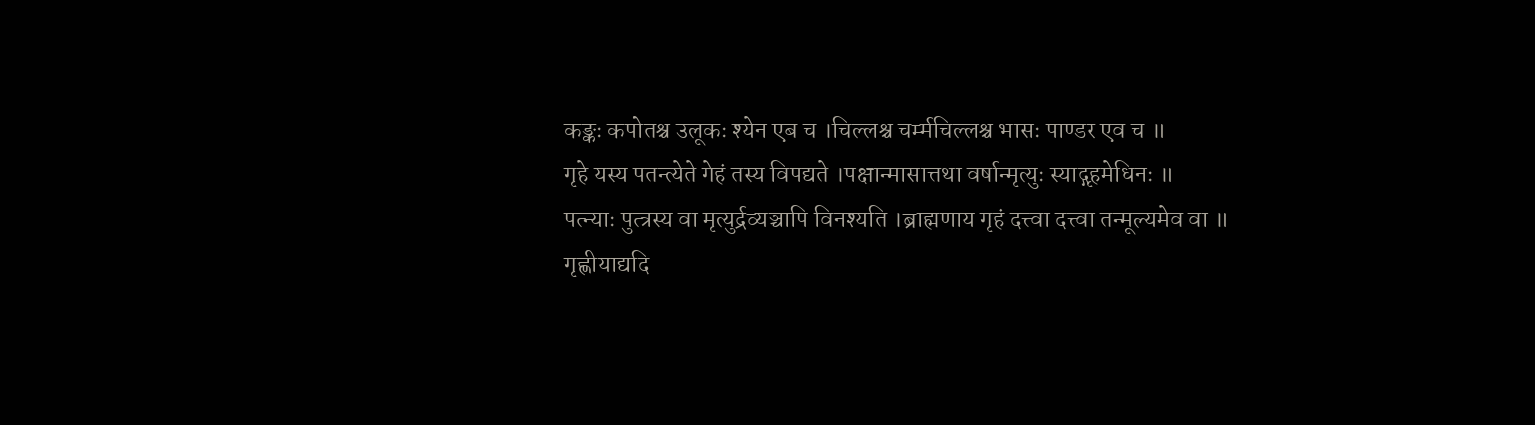कङ्कः कपोतश्च उलूकः श्येन एब च ।चिल्लश्च चर्म्मचिल्लश्च भासः पाण्डर एव च ॥
गृहे यस्य पतन्त्येते गेहं तस्य विपद्यते ।पक्षान्मासात्तथा वर्षान्मृत्युः स्याद्गृहमेधिनः ॥
पत्न्याः पुत्त्रस्य वा मृत्युर्द्रव्यञ्चापि विनश्यति ।ब्राह्मणाय गृहं दत्त्वा दत्त्वा तन्मूल्यमेव वा ॥
गृह्णीयाद्यदि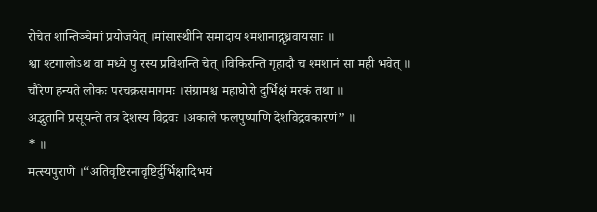रोचेत शान्तिञ्चेमां प्रयोजयेत् ।मांसास्थीनि समादाय श्मशानाद्गृध्रवायसाः ॥
श्वा श्टगालोऽथ वा मध्ये पु रस्य प्रविशन्ति चेत् ।विकिरन्ति गृहादौ च श्मशानं सा मही भवेत् ॥
चौरेण हन्यते लोकः परचक्रसमागमः ।संग्रामश्च महाघोरो दुर्भिक्षं मरकं तथा ॥
अद्भुतानि प्रसूयन्ते तत्र देशस्य विद्रवः ।अकाले फलपुष्पाणि देशविद्रवकारणं” ॥
* ॥
मत्स्यपुराणे ।“अतिवृष्टिरनावृष्टिर्दुर्भिक्षादिभयं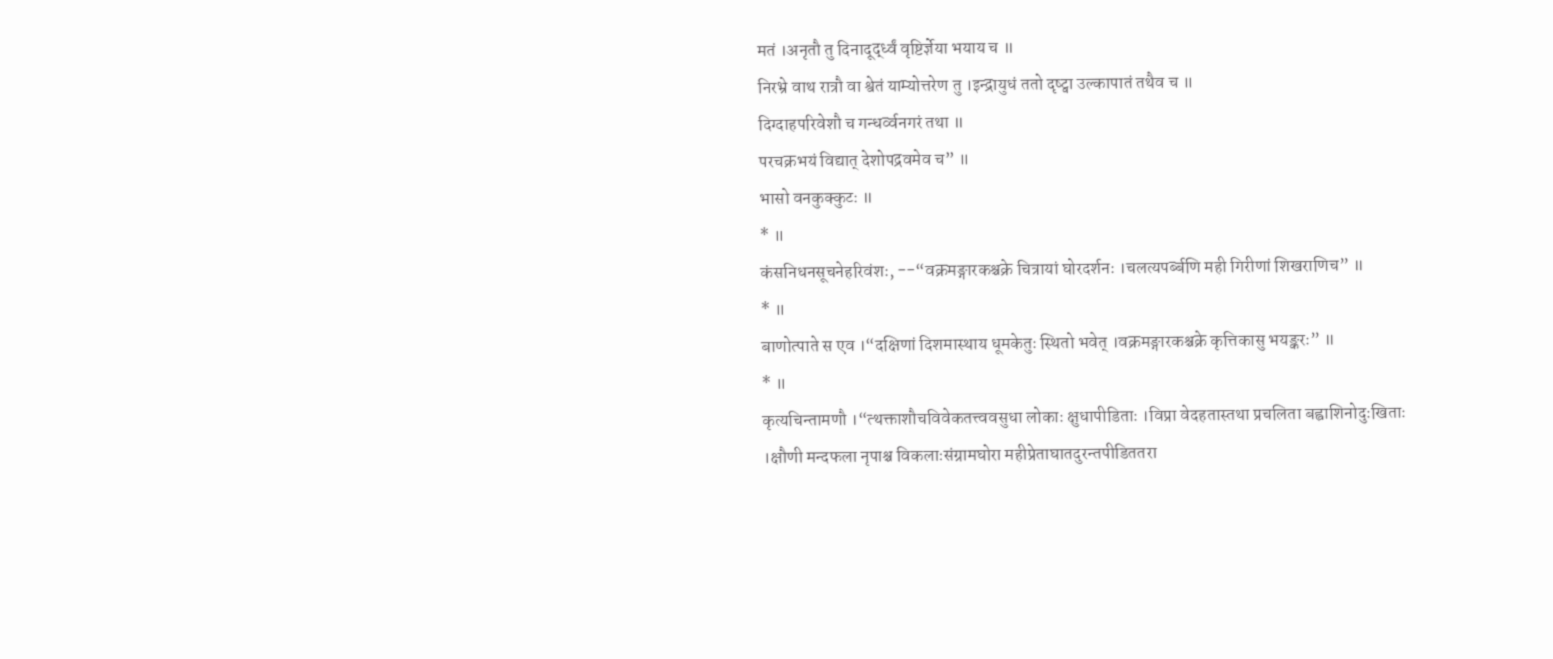मतं ।अनृतौ तु दिनादूर्द्ध्वं वृष्टिर्ज्ञेया भयाय च ॥
निरभ्रे वाथ रात्रौ वा श्वेतं याम्योत्तरेण तु ।इन्द्रायुधं ततो दृष्ट्वा उल्कापातं तथैव च ॥
दिग्दाहपरिवेशौ च गन्धर्व्वनगरं तथा ॥
परचक्रभयं विद्यात् देशोपद्रवमेव च” ॥
भासो वनकुक्कुटः ॥
* ॥
कंसनिधनसूचनेहरिवंशः, --“वक्रमङ्गारकश्चक्रे चित्रायां घोरदर्शनः ।चलत्यपर्ब्बणि मही गिरीणां शिखराणिच” ॥
* ॥
बाणोत्पाते स एव ।“दक्षिणां दिशमास्थाय धूमकेतुः स्थितो भवेत् ।वक्रमङ्गारकश्चक्रे कृत्तिकासु भयङ्करः” ॥
* ॥
कृत्यचिन्तामणौ ।“त्थक्ताशौचविवेकतत्त्ववसुधा लोकाः क्षुधापीडिताः ।विप्रा वेदहतास्तथा प्रचलिता बह्वाशिनोदुःखिताः ।क्षौणी मन्दफला नृपाश्च विकलाःसंग्रामघोरा महीप्रेताघातदुरन्तपीडिततरा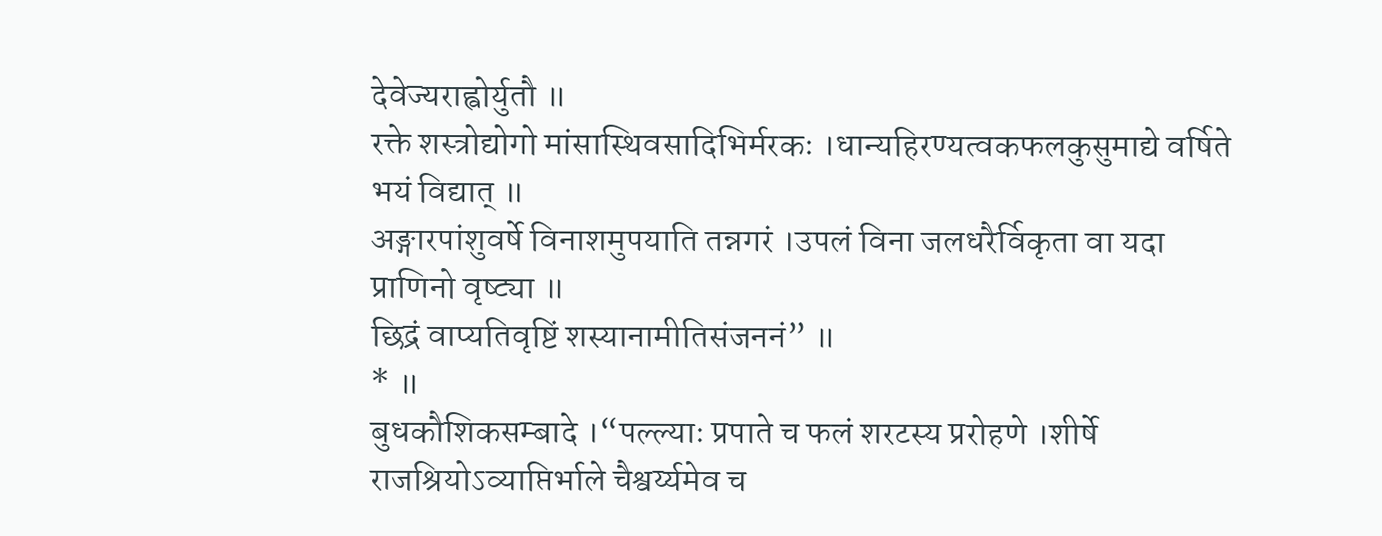देवेज्यराह्वोर्युतौ ॥
रक्ते शस्त्रोद्योगो मांसास्थिवसादिभिर्मरकः ।धान्यहिरण्यत्वकफलकुसुमाद्ये वर्षिते भयं विद्यात् ॥
अङ्गारपांशुवर्षे विनाशमुपयाति तन्नगरं ।उपलं विना जलधरैर्विकृता वा यदा प्राणिनो वृष्ट्या ॥
छिद्रं वाप्यतिवृष्टिं शस्यानामीतिसंजननं” ॥
* ॥
बुधकौशिकसम्बादे ।“पल्ल्याः प्रपाते च फलं शरटस्य प्ररोहणे ।शीर्षे राजश्रियोऽव्याप्तिर्भाले चैश्वर्य्यमेव च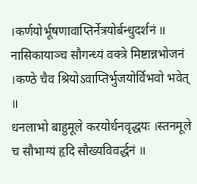।कर्णयोर्भूषणावाप्तिर्नेत्रयोर्बन्धुदर्शनं ॥
नासिकायाञ्च सौगन्ध्यं वक्त्रे मिष्टान्नभोजनं ।कण्ठे चैव श्रियोऽवाप्तिर्भुजयोर्विभवो भवेत् ॥
धनलाभो बाहुमूले करयोर्धनवृद्धयः ।स्तनमूले च सौभाग्यं हृदि सौख्यविवर्द्धनं ॥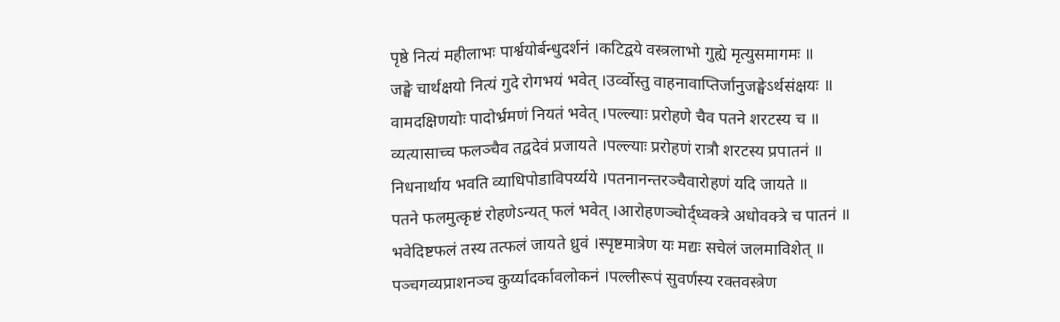पृष्ठे नित्यं महीलाभः पार्श्वयोर्बन्धुदर्शनं ।कटिद्वये वस्त्रलाभो गुह्ये मृत्युसमागमः ॥
जङ्घे चार्थक्षयो नित्यं गुदे रोगभयं भवेत् ।उर्व्वोस्तु वाहनावाप्तिर्जानुजङ्घेऽर्थसंक्षयः ॥
वामदक्षिणयोः पादोर्भ्रमणं नियतं भवेत् ।पल्ल्याः प्ररोहणे चैव पतने शरटस्य च ॥
व्यत्यासाच्च फलञ्चैव तद्वदेवं प्रजायते ।पल्ल्याः प्ररोहणं रात्रौ शरटस्य प्रपातनं ॥
निधनार्थाय भवति व्याधिपोडाविपर्य्यये ।पतनानन्तरञ्चैवारोहणं यदि जायते ॥
पतने फलमुत्कृष्टं रोहणेऽन्यत् फलं भवेत् ।आरोहणञ्चोर्द्ध्वक्त्रे अधोवक्त्रे च पातनं ॥
भवेदिष्टफलं तस्य तत्फलं जायते ध्रुवं ।स्पृष्टमात्रेण यः मद्यः सचेलं जलमाविशेत् ॥
पञ्चगव्यप्राशनञ्च कुर्य्यादर्कावलोकनं ।पल्लीरूपं सुवर्णस्य रक्तवस्त्रेण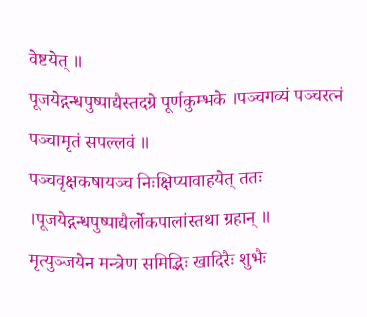वेष्टयेत् ॥
पूजयेद्गन्धपुष्पाद्यैस्तदग्रे पूर्णकुम्भके ।पञ्चगव्यं पञ्चरत्नं पञ्चामृतं सपल्लवं ॥
पञ्चवृक्षकषायञ्च निःक्षिप्यावाहयेत् ततः ।पूजयेद्गन्धपुष्पाद्यैर्लोकपालांस्तथा ग्रहान् ॥
मृत्युञ्जयेन मन्त्रेण समिद्भिः खादिरैः शुभैः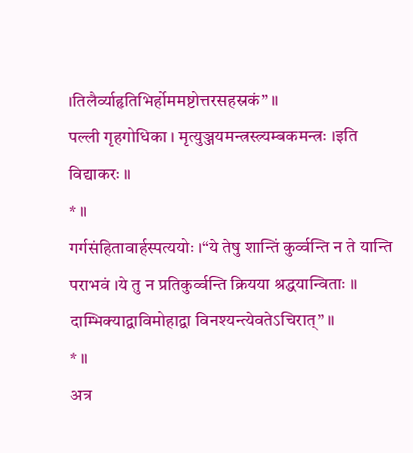।तिलैर्व्याहृतिभिर्होममष्टोत्तरसहस्रकं” ॥
पल्ली गृहगोधिका । मृत्युञ्जयमन्त्रस्त्र्यम्बकमन्त्रः ।इति विद्याकरः ॥
* ॥
गर्गसंहितावार्हस्पत्ययोः ।“ये तेषु शान्तिं कुर्व्वन्ति न ते यान्ति पराभवं ।ये तु न प्रतिकुर्व्वन्ति क्रियया श्रद्धयान्विताः ॥
दाम्भिक्याद्वाविमोहाद्वा विनश्यन्त्येवतेऽचिरात्” ॥
* ॥
अत्र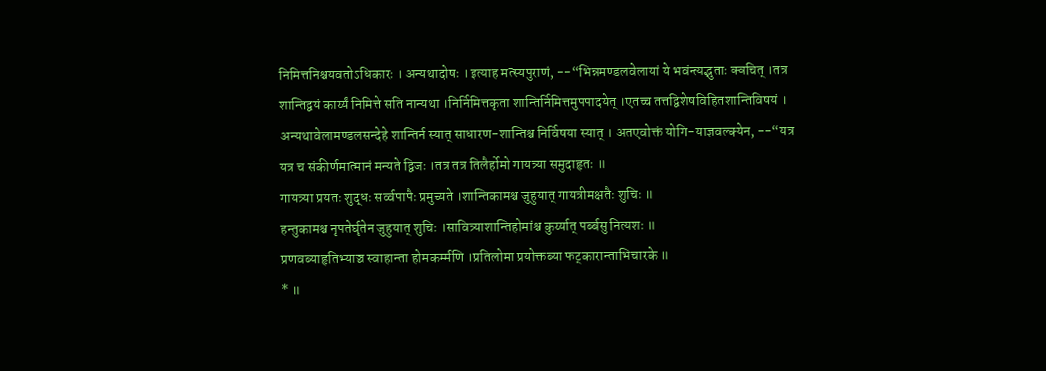निमित्तनिश्चयवतोऽधिकारः । अन्यथादोषः । इत्याह मत्स्यपुराणं, --“भिन्नमण्डलवेलायां ये भवंन्त्यद्भुताः क्वचित् ।तत्र शान्तिद्वयं कार्य्यं निमित्ते सति नान्यथा ।निर्निमित्तकृता शान्तिर्निमित्तमुपपादयेत् ।एतच्च तत्तद्विशेषविहितशान्तिविषयं । अन्यथावेलामण्डलसन्देहे शान्तिर्न स्यात् साधारण-शान्तिश्च निर्विषया स्यात् । अतएवोक्तं योगि-याज्ञवल्क्येन, --“यत्र यत्र च संकीर्णमात्मानं मन्यते द्विजः ।तत्र तत्र तिलैर्होमो गायत्र्या समुदाहृतः ॥
गायत्र्या प्रयतः शुद्धः सर्व्वपापैः प्रमुच्यते ।शान्तिकामश्च जुहुयात् गायत्रीमक्षतैः शुचिः ॥
हन्तुकामश्च नृपतेर्घृतेन जुहुयात् शुचिः ।सावित्र्याशान्तिहोमांश्च कुर्य्यात् पर्ब्बसु नित्यशः ॥
प्रणवब्याहृतिभ्याञ्च स्वाहान्ता होमकर्म्मणि ।प्रतिलोमा प्रयोक्तब्या फट्कारान्ताभिचारके ॥
* ॥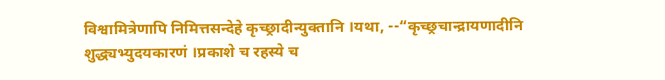विश्वामित्रेणापि निमित्तसन्देहे कृच्छ्रादीन्युक्तानि ।यथा, --“कृच्छ्रचान्द्रायणादीनि शुद्ध्यभ्युदयकारणं ।प्रकाशे च रहस्ये च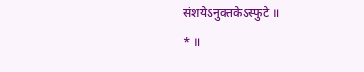संशयेऽनुक्तकेऽस्फुटे ॥
* ॥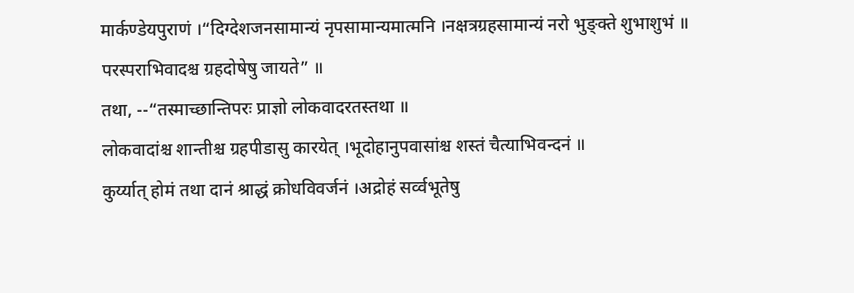मार्कण्डेयपुराणं ।“दिग्देशजनसामान्यं नृपसामान्यमात्मनि ।नक्षत्रग्रहसामान्यं नरो भुङ्क्ते शुभाशुभं ॥
परस्पराभिवादश्च ग्रहदोषेषु जायते” ॥
तथा, --“तस्माच्छान्तिपरः प्राज्ञो लोकवादरतस्तथा ॥
लोकवादांश्च शान्तीश्च ग्रहपीडासु कारयेत् ।भूदोहानुपवासांश्च शस्तं चैत्याभिवन्दनं ॥
कुर्य्यात् होमं तथा दानं श्राद्धं क्रोधविवर्जनं ।अद्रोहं सर्व्वभूतेषु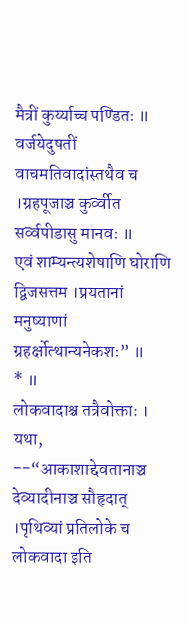मैत्रीं कुर्य्याच्च पण्डितः ॥
वर्जयेदुषतीं वाचमतिवादांस्तथैव च ।ग्रहपूजाञ्च कुर्व्वीत सर्व्वपीडासु मानवः ॥
एवं शाम्यन्त्यशेषाणि घोराणि द्विजसत्तम ।प्रयतानां मनुष्याणां ग्रहर्क्षोत्थान्यनेकशः” ॥
* ॥
लोकवादाश्च तत्रैवोक्ताः । यथा, --“आकाशाद्देवतानाञ्च देव्यादीनाञ्च सौहृदात् ।पृथिव्यां प्रतिलोके च लोकवादा इति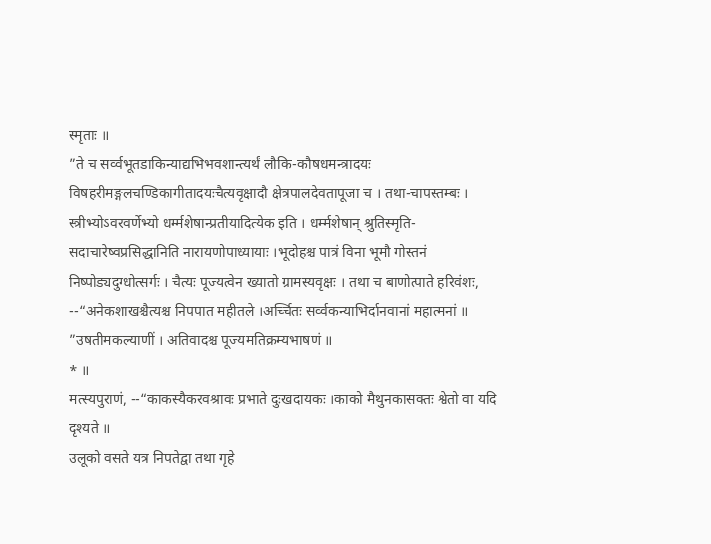स्मृताः ॥
”ते च सर्व्वभूतडाकिन्याद्यभिभवशान्त्यर्थं लौकि-कौषधमन्त्रादयः विषहरीमङ्गलचण्डिकागीतादयःचैत्यवृक्षादौ क्षेत्रपालदेवतापूजा च । तथा-चापस्तम्बः । स्त्रीभ्योऽवरवर्णेभ्यो धर्म्मशेषान्प्रतीयादित्येक इति । धर्म्मशेषान् श्रुतिस्मृति-सदाचारेष्वप्रसिद्धानिति नारायणोपाध्यायाः ।भूदोहश्च पात्रं विना भूमौ गोस्तनं निष्पोड्यदुग्धोत्सर्गः । चैत्यः पूज्यत्वेन ख्यातो ग्रामस्यवृक्षः । तथा च बाणोत्पाते हरिवंशः, --“अनेकशाखश्चैत्यश्च निपपात महीतले ।अर्च्चितः सर्व्वकन्याभिर्दानवानां महात्मनां ॥
”उषतीमकल्याणीं । अतिवादश्च पूज्यमतिक्रम्यभाषणं ॥
* ॥
मत्स्यपुराणं, --“काकस्यैकरवश्रावः प्रभाते दुःखदायकः ।काको मैथुनकासक्तः श्वेतो वा यदि दृश्यते ॥
उलूको वसते यत्र निपतेद्वा तथा गृहे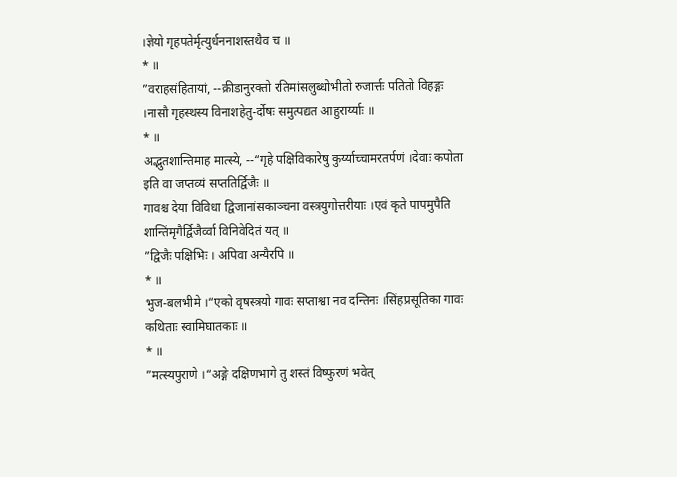।ज्ञेयो गृहपतेर्मृत्युर्धननाशस्तथैव च ॥
* ॥
”वराहसंहितायां, --क्रीडानुरक्तो रतिमांसलुब्धोभीतो रुजार्त्तः पतितो विहङ्गः ।नासौ गृहस्थस्य विनाशहेतु-र्दोषः समुत्पद्यत आहुरार्य्याः ॥
* ॥
अद्भुतशान्तिमाह मात्स्ये, --“गृहे पक्षिविकारेषु कुर्य्याच्चामरतर्पणं ।देवाः कपोता इति वा जप्तव्यं सप्ततिर्द्विजैः ॥
गावश्च देया विविधा द्विजानांसकाञ्चना वस्त्रयुगोत्तरीयाः ।एवं कृते पापमुपैति शान्तिंमृगैर्द्विजैर्व्वा विनिवेदितं यत् ॥
”द्विजैः पक्षिभिः । अपिवा अन्यैरपि ॥
* ॥
भुज-बलभीमे ।“एको वृषस्त्रयो गावः सप्ताश्वा नव दन्तिनः ।सिंहप्रसूतिका गावः कथिताः स्वामिघातकाः ॥
* ॥
”मत्स्यपुराणे ।“अङ्गे दक्षिणभागे तु शस्तं विष्फुरणं भवेत्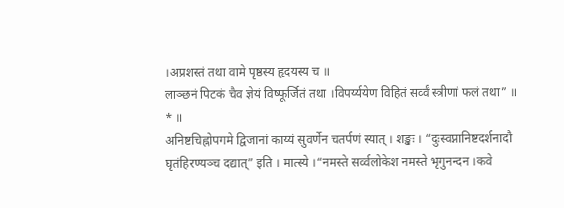।अप्रशस्तं तथा वामे पृष्ठस्य हृदयस्य च ॥
लाञ्छनं पिटकं चैव ज्ञेयं विष्फूर्जितं तथा ।विपर्य्ययेण विहितं सर्व्वं स्त्रीणां फलं तथा” ॥
* ॥
अनिष्टचिह्नोपगमे द्विजानां काय्यं सुवर्णेन चतर्पणं स्यात् । शङ्खः । “दुःस्वप्नानिष्टदर्शनादौ घृतंहिरण्यञ्च दद्यात्” इति । मात्स्ये ।“नमस्ते सर्व्वलोकेश नमस्ते भृगुनन्दन ।कवे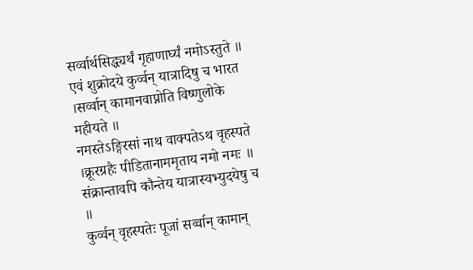सर्व्वार्थसिद्ध्यर्थं गृहाणार्घ्यं नमोऽस्तुते ॥
एवं शुक्रोदये कुर्व्वन् यात्रादिषु च भारत ।सर्व्वान् कामानवाप्नोति विष्णुलोके महीयते ॥
नमस्तेऽङ्गिरसां नाथ वाक्पतेऽथ वृहस्पते ।क्रूरग्रहैः पीडितानाममृताय नमो नमः ॥
संक्रान्तावपि कौन्तेय यात्रास्वभ्युदयेषु च ॥
कुर्व्वन् वृहस्पतेः पूजां सर्व्वान् कामान्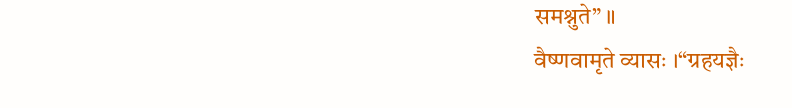समश्नुते” ॥
वैष्णवामृते व्यासः ।“ग्रहयज्ञैः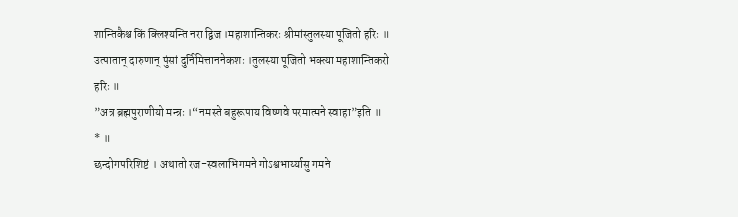शान्तिकैश्च किं क्लिश्यन्ति नरा द्विज ।महाशान्तिकरः श्रीमांस्तुलस्या पूजितो हरिः ॥
उत्पातान् दारुणान् पुंसां दुर्निमित्ताननेकशः ।तुलस्या पूजितो भक्त्या महाशान्तिकरो हरिः ॥
”अत्र ब्रह्मपुराणीयो मन्त्रः ।“नमस्ते बहुरूपाय विष्णवे परमात्मने स्वाहा”इति ॥
* ॥
छन्दोगपरिशिष्टं । अथातो रज-स्वलाभिगमने गोऽश्वभार्य्यासु गमने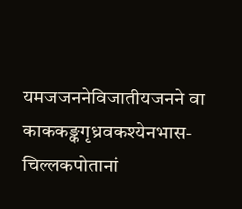यमजजननेविजातीयजनने वा काककङ्कगृध्रवकश्येनभास-चिल्लकपोतानां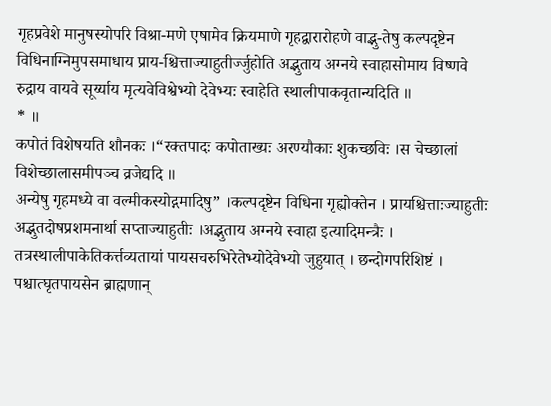गृहप्रवेशे मानुषस्योपरि विश्रा-मणे एषामेव क्रियमाणे गृहद्वारारोहणे वाद्भु-तेषु कल्पदृष्टेन विधिनाग्निमुपसमाधाय प्राय-श्चित्ताज्याहुतीर्ज्जुहोति अद्भुताय अग्नये स्वाहासोमाय विष्णवे रुद्राय वायवे सूर्य्याय मृत्यवेविश्वेभ्यो देवेभ्यः स्वाहेति स्थालीपाकवृतान्यदिति ॥
* ॥
कपोतं विशेषयति शौनकः ।“रक्तपादः कपोताख्यः अरण्यौकाः शुकच्छविः ।स चेच्छालां विशेच्छालासमीपञ्च व्रजेद्यदि ॥
अन्येषु गृहमध्ये वा वल्मीकस्योद्गमादिषु” ।कल्पदृष्टेन विधिना गृह्योक्तेन । प्रायश्चित्ताःज्याहुतीः अद्भुतदोषप्रशमनार्था सप्ताज्याहुतीः ।अद्भुताय अग्नये स्वाहा इत्यादिमन्त्रैः । तत्रस्थालीपाकेतिकर्त्तव्यतायां पायसचरुभिरेतेभ्योदेवेभ्यो जुहुयात् । छन्दोगपरिशिष्टं । पश्चात्घृतपायसेन ब्राह्मणान्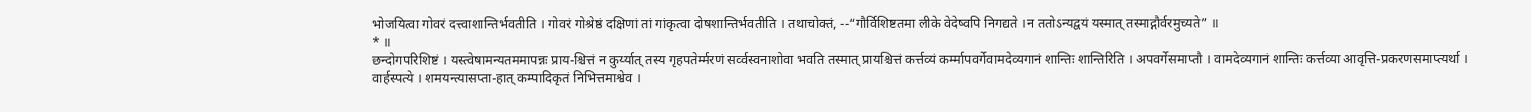भोजयित्वा गोवरं दत्त्वाशान्तिर्भवतीति । गोवरं गोश्रेष्ठं दक्षिणां तां गांकृत्वा दोषशान्तिर्भवतीति । तथाचोक्तं, --“गौर्विशिष्टतमा लीके वेदेष्वपि निगद्यते ।न ततोऽन्यद्वयं यस्मात् तस्माद्गौर्वरमुच्यते” ॥
* ॥
छन्दोगपरिशिष्टं । यस्त्वेषामन्यतममापन्नः प्राय-श्चित्तं न कुर्य्यात् तस्य गृहपतेर्म्मरणं सर्व्वस्वनाशोवा भवति तस्मात् प्रायश्चित्तं कर्त्तव्यं कर्म्मापवर्गेवामदेव्यगानं शान्तिः शान्तिरिति । अपवर्गेसमाप्तौ । वामदेव्यगानं शान्तिः कर्त्तव्या आवृत्ति-प्रकरणसमाप्त्यर्था । वार्हस्पत्ये । शमयन्त्यासप्ता-हात् कम्पादिकृतं निभित्तमाश्वेव ।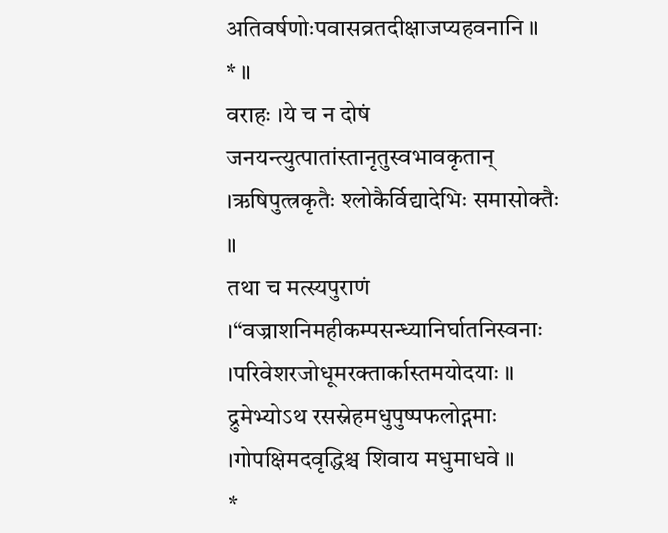अतिवर्षणोःपवासव्रतदीक्षाजप्यहवनानि ॥
* ॥
वराहः ।ये च न दोषं जनयन्त्युत्पातांस्तानृतुस्वभावकृतान् ।ऋषिपुत्त्रकृतैः श्लोकैर्विद्यादेभिः समासोक्तैः ॥
तथा च मत्स्यपुराणं ।“वज्राशनिमहीकम्पसन्ध्यानिर्घातनिस्वनाः ।परिवेशरजोधूमरक्तार्कास्तमयोदयाः ॥
द्रुमेभ्योऽथ रसस्नेहमधुपुष्पफलोद्गमाः ।गोपक्षिमदवृद्धिश्च शिवाय मधुमाधवे ॥
*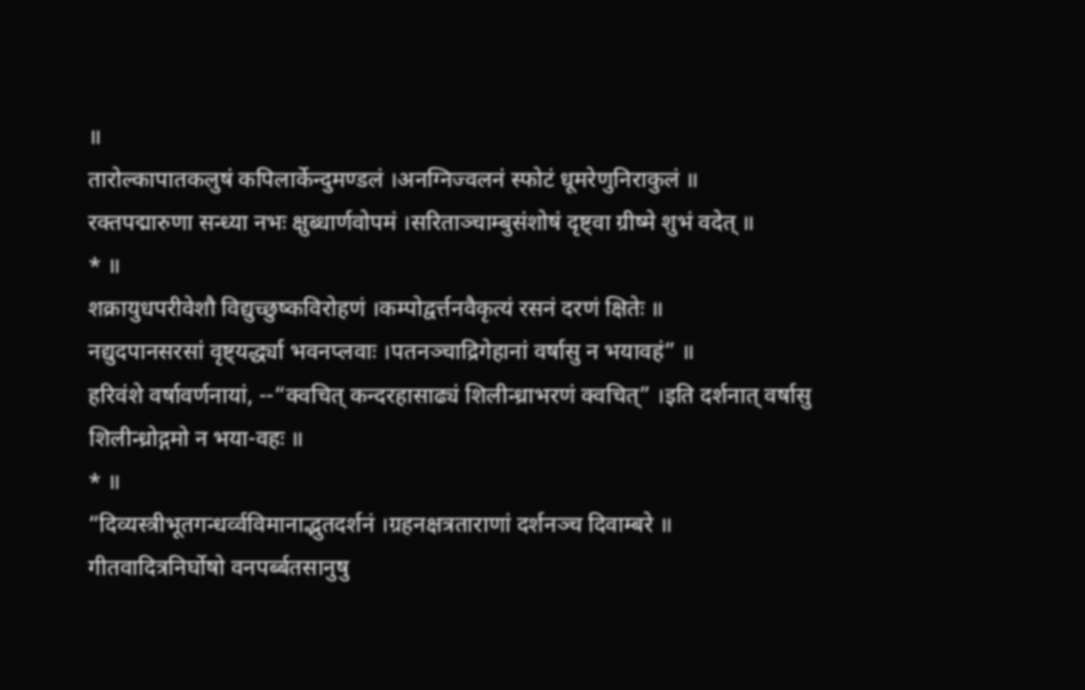॥
तारोल्कापातकलुषं कपिलार्केन्दुमण्डलं ।अनग्निज्वलनं स्फोटं धूमरेणुनिराकुलं ॥
रक्तपद्मारुणा सन्ध्या नभः क्षुब्धार्णवोपमं ।सरिताञ्चाम्बुसंशोषं दृष्ट्वा ग्रीष्मे शुभं वदेत् ॥
* ॥
शक्रायुधपरीवेशौ विद्युच्छुष्कविरोहणं ।कम्पोद्वर्त्तनवैकृत्यं रसनं दरणं क्षितेः ॥
नद्युदपानसरसां वृष्ट्यर्द्ध्या भवनप्लवाः ।पतनञ्चाद्रिगेहानां वर्षासु न भयावहं” ॥
हरिवंशे वर्षावर्णनायां, --“क्वचित् कन्दरहासाढ्यं शिलीन्ध्राभरणं क्वचित्” ।इति दर्शनात् वर्षासु शिलीन्ध्रोद्गमो न भया-वहः ॥
* ॥
“दिव्यस्त्रीभूतगन्धर्व्वविमानाद्भुतदर्शनं ।ग्रहनक्षत्रताराणां दर्शनञ्च दिवाम्बरे ॥
गीतवादित्रनिर्घोषो वनपर्ब्बतसानुषु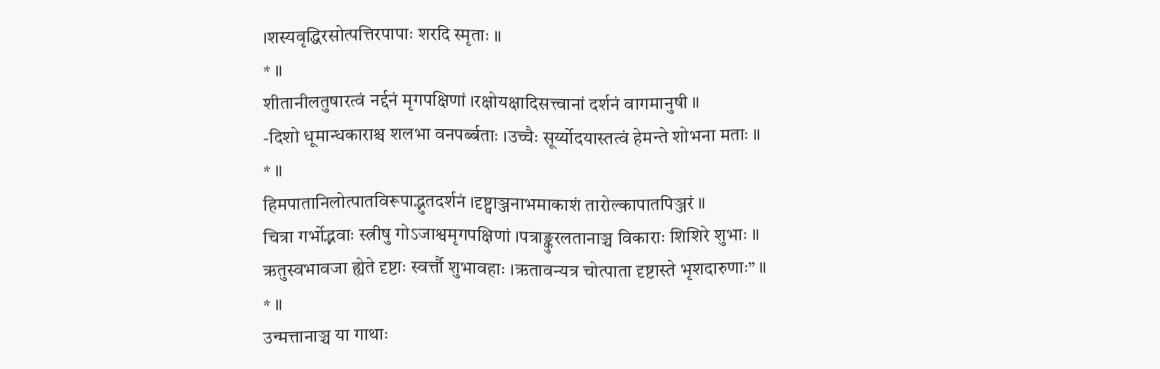।शस्यवृद्धिरसोत्पत्तिरपापाः शरदि स्मृताः ॥
* ॥
शीतानीलतुषारत्वं नर्द्दनं मृगपक्षिणां ।रक्षोयक्षादिसत्त्वानां दर्शनं वागमानुषी ॥
-दिशो धूमान्धकाराश्च शलभा वनपर्ब्बताः ।उच्चैः सूर्य्योदयास्तत्वं हेमन्ते शोभना मताः ॥
* ॥
हिमपातानिलोत्पातविरूपाद्भुतदर्शनं ।दृष्ट्वाञ्जनाभमाकाशं तारोल्कापातपिञ्जरं ॥
चित्रा गर्भोद्भवाः स्त्रीषु गोऽजाश्वमृगपक्षिणां ।पत्राङ्कुरलतानाञ्च विकाराः शिशिरे शुभाः ॥
ऋतुस्वभावजा ह्येते दृष्टाः स्वर्त्तौ शुभावहाः ।ऋतावन्यत्र चोत्पाता दृष्टास्ते भृशदारुणाः” ॥
* ॥
उन्मत्तानाञ्च या गाथाः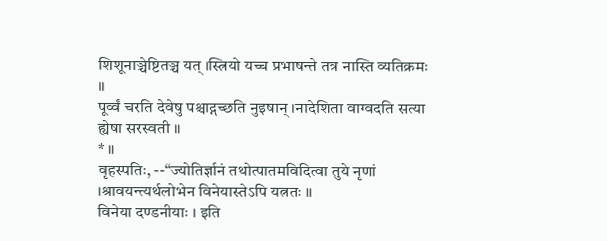शिशूनाञ्चेष्टितञ्च यत् ।स्त्रियो यच्च प्रभाषन्ते तत्र नास्ति व्यतिक्रमः ॥
पूर्व्वं चरति देवेषु पश्चाद्गच्छति नुइषान् ।नादेशिता वाग्वदति सत्या ह्येषा सरस्वती ॥
* ॥
वृहस्पतिः, --“ज्योतिर्ज्ञानं तथोत्पातमविदित्वा तुये नृणां ।श्रावयन्त्यर्थलोभेन विनेयास्तेऽपि यत्नतः ॥
विनेया दण्डनीयाः । इति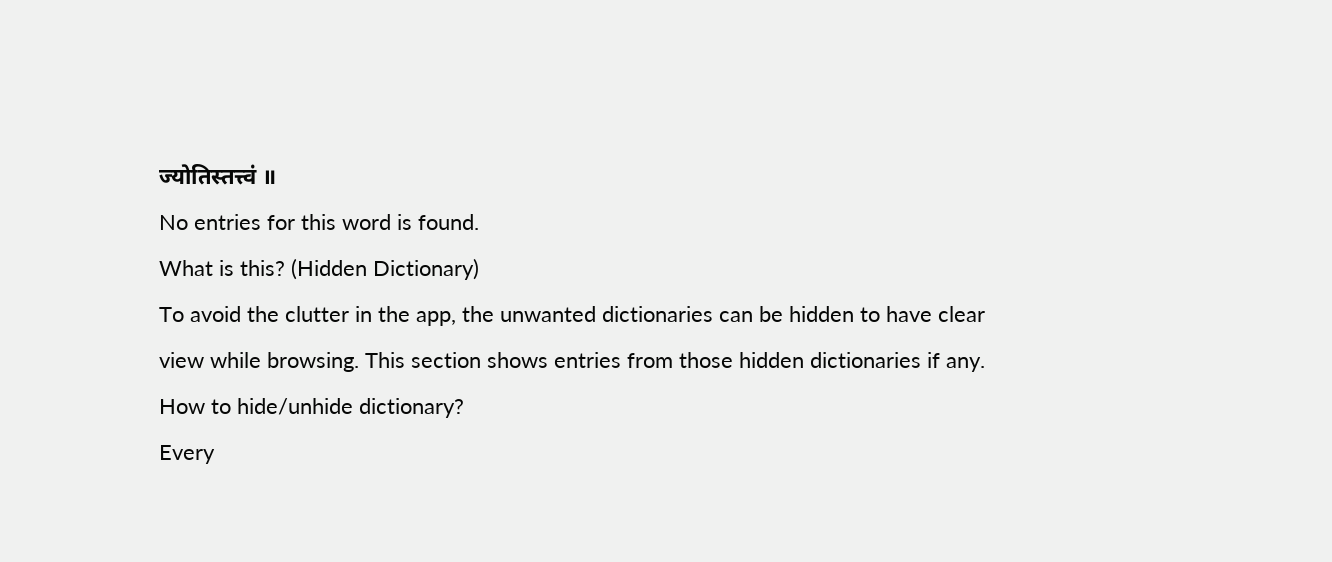ज्योतिस्तत्त्वं ॥
No entries for this word is found.
What is this? (Hidden Dictionary)
To avoid the clutter in the app, the unwanted dictionaries can be hidden to have clear view while browsing. This section shows entries from those hidden dictionaries if any.
How to hide/unhide dictionary?
Every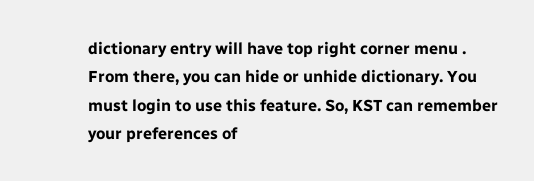dictionary entry will have top right corner menu . From there, you can hide or unhide dictionary. You must login to use this feature. So, KST can remember your preferences of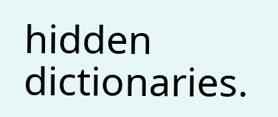hidden dictionaries.